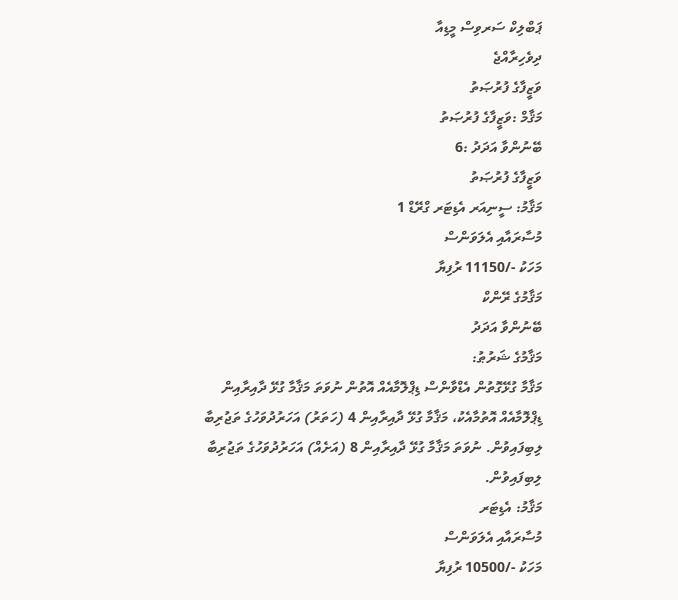ޕަބްލިކް ސަރވިސް މީޑިއާ
ދިވެހިރާއްޖެ
ވަޒީފާގެ ފުރުޞަތު
މަޤާމް :ވަޒީފާގެ ފުރުޞަތު
ބޭނުންވާ އަދަދު :6
ވަޒީފާގެ ފުރުޞަތު
މަޤާމު: ސީނިއަރ އެޑިޓަރ ގްރޭޑް 1
މުސާރައާއި އެލަވަންސް
މަހަކު -/11150 ރުފިޔާ
މަޤާމުގެ ރޭންކް
ބޭނުންވާ އަދަދު
މަޤާމުގެ ޝަރުޠު:
މަޤާމާ ގުޅޭގޮތުން އެޑްވާންސް ޑިޕްލޮމާއެއް އޮތުން ނުވަތަ މަޤާމާ ގުޅޭ ދާއިރާއިން ޑިޕްލޮމާއެއް އޮތުމާއެކު، މަޤާމާ ގުޅޭ ދާއިރާއިން 4 (ހަތަރު) އަހަރުދުވަހުގެ ތަޖުރިބާ ލިބިފައިވުން. ނުވަތަ މަޤާމާ ގުޅޭ ދާއިރާއިން 8 (އަށެއް) އަހަރުދުވަހުގެ ތަޖުރިބާ ލިބިފައިވުން.
މަޤާމު: އެޑިޓަރ
މުސާރައާއި އެލަވަންސް
މަހަކު -/10500 ރުފިޔާ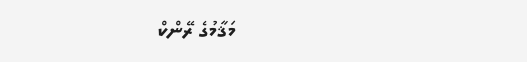މަޤާމުގެ ރޭންކް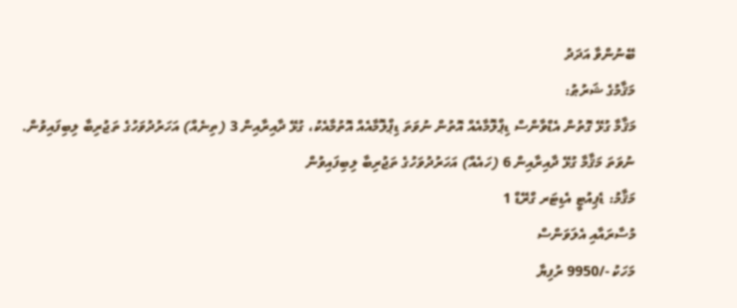ބޭނުންވާ އަދަދު
މަޤާމުގެ ޝަރުޠު:
މަޤާމާ ގުޅޭ ގޮތުން އެޑްވާންސް ޑިޕްލޮމާއެއް އޮތުން ނުވަތަ ޑިޕްލޮމާއެއް އޮތުމާއެކު، ގުޅޭ ދާއިރާއިން 3 (ތިނެއް) އަހަރުދުވަހުގެ ތަޖުރިބާ ލިބިފައިވުން. ނުވަތަ މަޤާމާ ގުޅޭ ދާއިރާއިން 6 (ހައެއް) އަހަރުދުވަހުގެ ތަޖުރިބާ ލިބިފައިވުން
މަޤާމު: ޑެޕިއުޓީ އެޑިޓަރ ގްރޭޑް 1
މުސާރައާއި އެލަވަންސް
މަހަކު -/9950 ރުފިޔާ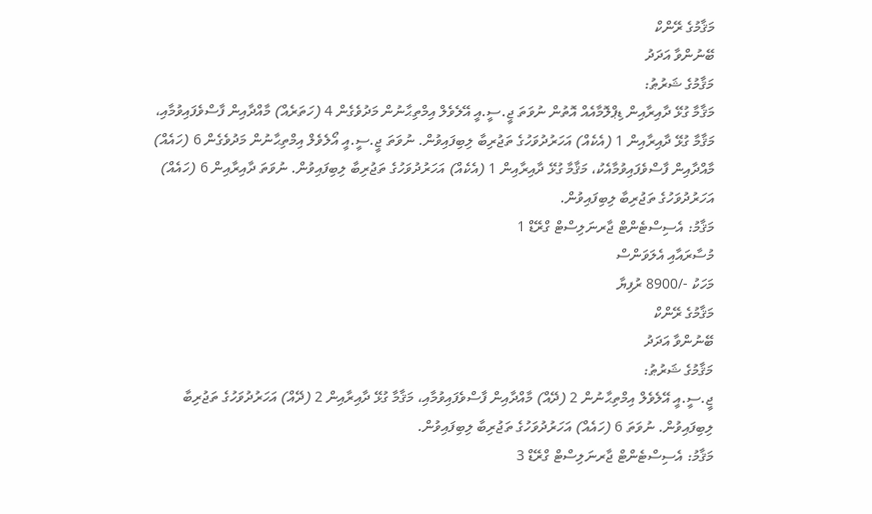މަޤާމުގެ ރޭންކް
ބޭނުންވާ އަދަދު
މަޤާމުގެ ޝަރުޠު:
މަޤާމާ ގުޅޭ ދާއިރާއިން ޑިޕްލޮމާއެއް އޮތުން ނުވަތަ ޖީ.ސީ.އީ އޭލެވެލް އިމްތިޙާނުން މަދުވެގެން 4 (ހަތަރެއް) މާއްދާއިން ފާސްވެފައިވުމާއި، މަޤާމާ ގުޅޭ ދާއިރާއިން 1 (އެކެއް) އަހަރުދުވަހުގެ ތަޖުރިބާ ލިބިފައިވުން. ނުވަތަ ޖީ.ސީ.އީ އޯލެވެލް އިމްތިޙާނުން މަދުވެގެން 6 (ހައެއް) މާއްދާއިން ފާސްވެފައިވުމާއެކު، މަޤާމާ ގުޅޭ ދާއިރާއިން 1 (އެކެއް) އަހަރުދުވަހުގެ ތަޖުރިބާ ލިބިފައިވުން. ނުވަތަ ދާއިރާއިން 6 (ހައެއް) އަހަރުދުވަހުގެ ތަޖުރިބާ ލިބިފައިވުން.
މަޤާމު: އެސިސްޓެންޓް ޖާރނަލިސްޓް ގްރޭޑް 1
މުސާރައާއި އެލަވަންސް
މަހަކު -/8900 ރުފިޔާ
މަޤާމުގެ ރޭންކް
ބޭނުންވާ އަދަދު
މަޤާމުގެ ޝަރުޠު:
ޖީ.ސީ.އީ އޭލެވެލް އިމްތިޙާނުން 2 (ދޭއް) މާއްދާއިން ފާސްވެފައިވުމާއި، މަޤާމާ ގުޅޭ ދާއިރާއިން 2 (ދޭއް) އަހަރުދުވަހުގެ ތަޖުރިބާ ލިބިފައިވުން. ނުވަތަ 6 (ހައެއް) އަހަރުދުވަހުގެ ތަޖުރިބާ ލިބިފައިވުން.
މަޤާމު: އެސިސްޓެންޓް ޖާރނަލިސްޓް ގްރޭޑް 3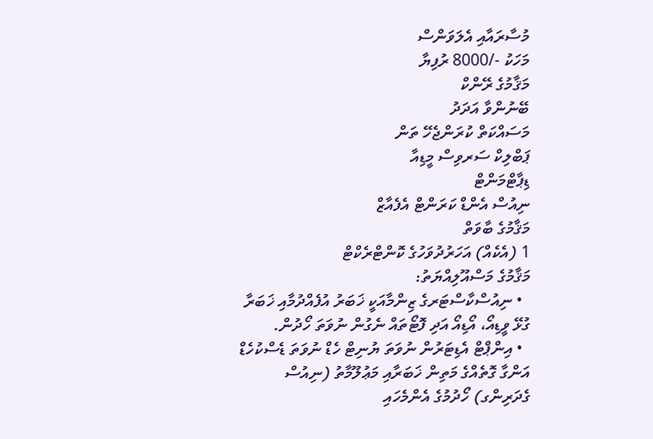މުސާރައާއި އެލަވަންސް
މަހަކު -/8000 ރުފިޔާ
މަޤާމުގެ ރޭންކް
ބޭނުންވާ އަދަދު
މަސައްކަތް ކުރަންޖެހޭ ތަން
ޕަބްލިކް ސަރވިސް މީޑިއާ
ޑިޕާޓްމަންޓް
ނިއުސް އެންޑް ކަރަންޓް އެފެއާޒް
މަޤާމުގެ ބާވަތް
1 (އެކެއް) އަހަރުދުވަހުގެ ކޮންޓްރެކްޓް
މަޤާމުގެ މަސްއޫލިއްޔަތު:
  • ނިއުސްކާސްޓަރގެ ޒިންމާއަކީ ޚަބަރު އުފެއްދުމާއި ޚަބަރާ ގުޅޭ ވީޑިއޯ، އޯޑިއޯ އަދި ފޮޓޯތައް ނެގުން ނުވަތަ ހޯދުން.
  • އިންޕްޓް އެޑިޓަރުން ނުވަތަ ޔުނިޓް ހެޑް ނުވަތަ ޑެސްކުހެޑް އަންގާ ގޮތެއްގެ މަތިން ޚަބަރާއި މަޢުލޫމާތު (ނިއުސް ގެދަރިންގ) ހޯދުމުގެ އެންމެހައި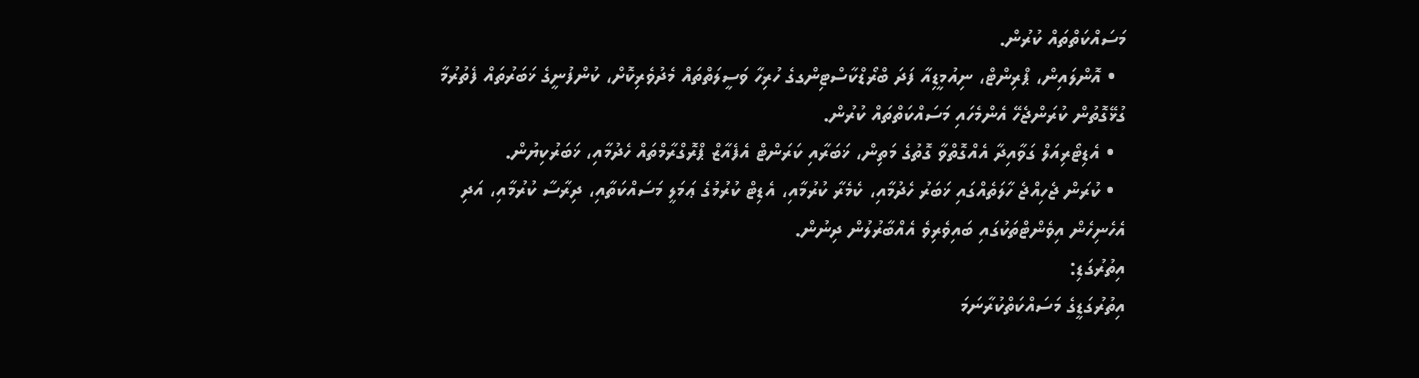މަސައްކަތްތައް ކުރުން.
  • އޮންލައިން، ޕްރިންޓް، ނިއުމީޑިއާ ފަދަ ބްރޯޑްކާސްޓިންގގެ ހުރިހާ ވަސީލަތްތައް މެދުވެރިކޮށް، ކުންފުނީގެ ޚަބަރުތައް ފެތުރުމާ ގުޅޭގޮތުން ކުރަންޖެހޭ އެންމެހައި މަސައްކަތްތައް ކުރުން.
  • އެޑިޓޯރިއަލް ގަވާއިދާ އެއްގޮތްވާ ގޮތުގެ މަތިން، ޚަބަރާއި ކަރަންޓް އެފެއާޒް ޕްރޮގްރާމްތައް ހެދުމާއި، ޚަބަރުކިޔުން.
  • ކުރަން ޖެހިއްޖެ ހާލަތެއްގައި ޚަބަރު ހެދުމާއި، ކެމެރާ ކުރުމާއި، އެޑިޓް ކުރުމުގެ ޢަމަލީ މަސައްކަތާއި، ދިރާސާ ކުރުމާއި، އަދި އެހެނިހެން އިވެންޓްތަކުގައި ބައިވެރިވެ އެއްބާރުލުން ދިނުން.
އިތުރުގަޑި:
އިތުރުގަޑީގެ މަސައްކަތްކުރާނަމަ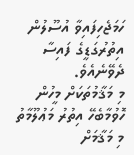ހަމަޖެހިފައިވާ އުސޫލުން އިތުރުގަޑީގެ ފައިސާ ދެވޭނެއެވެ.
މި މަޤާމުތަކަށް މީހުން ހޮވުމާބެހޭ އިތުރު މަޢުލޫމާތު
މި މަޤާމަށް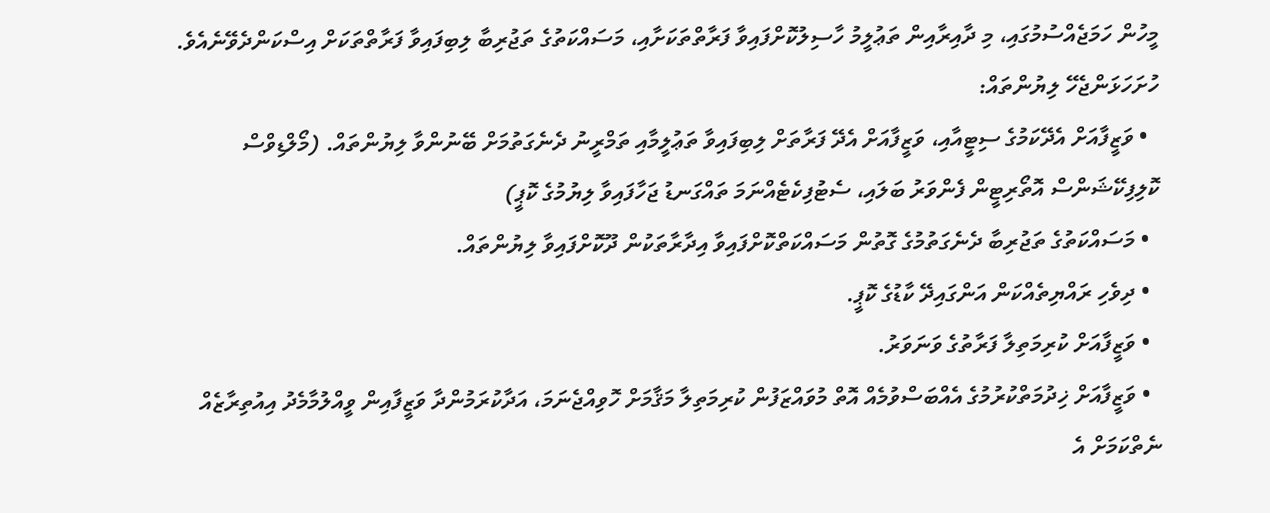މީހުން ހަމަޖެއްސުމުގައި، މި ދާއިރާއިން ތަޢުލީމު ހާސިލުކޮށްފައިވާ ފަރާތްތަކަށާއި، މަސައްކަތުގެ ތަޖުރިބާ ލިބިފައިވާ ފަރާތްތަކަށް އިސްކަންދެވޭނެއެވެ.
ހުށަހަޅަންޖެހޭ ލިޔުންތައް:
  • ވަޒީފާއަށް އެދޭކަމުގެ ސިޓީއާއި، ވަޒީފާއަށް އެދޭ ފަރާތަށް ލިބިފައިވާ ތަޢުލީމާއި ތަމްރީނު ދެނެގަތުމަށް ބޭނުންވާ ލިޔުންތައް. (މޯލްޑިވްސް ކޮލިފިކޭޝަންސް އޮތޯރިޓީން ފެންވަރު ބަލައި، ސެޓުފިކެޓެއްނަމަ ތައްގަނޑު ޖަހާފައިވާ ލިޔުމުގެ ކޮޕީ)
  • މަސައްކަތުގެ ތަޖުރިބާ ދެނެގަތުމުގެ ގޮތުން މަސައްކަތްކޮށްފައިވާ އިދާރާތަކުން ދޫކޮށްފައިވާ ލިޔުންތައް.
  • ދިވެހި ރައްޔިތެއްކަން އަންގައިދޭ ކާޑުގެ ކޮޕީ.
  • ވަޒީފާއަށް ކުރިމަތިލާ ފަރާތުގެ ވަނަވަރު.
  • ވަޒީފާއަށް ޚިދުމަތްކުރުމުގެ އެއްބަސްވުމެއް އޮތް މުވައްޒަފުން ކުރިމަތިލާ މަޤާމަށް ހޮވިއްޖެނަމަ، އަދާކުރަމުންދާ ވަޒީފާއިން ވީއްލުމާމެދު އިއުތިރާޒެއް ނެތްކަމަށް އެ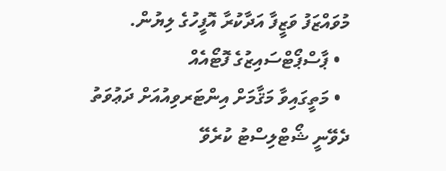މުވައްޒަފު ވަޒީފާ އަދާކުރާ އޮފީހުގެ ލިޔުން.
  • ޕާސްޕޯޓްސައިޒުގެ ފޮޓޯއެއް
  • މަތީގައިވާ މަޤާމަށް އިންޓަރވިއުއަށް ދަޢުވަތު ދެވޭނީ ޝޯޓްލިސްޓު ކުރެވޭ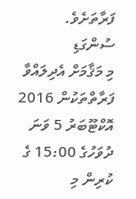ފަރާތަށެވެ.
ސުންގަޑި
މި މަޤާމަށް އެދިލައްވާ ފަރާތްތަކުން 2016 އޮކްޓޫބަރު 5 ވަނަ ދުވަހުގެ 15:00 ގެ ކުރިން މި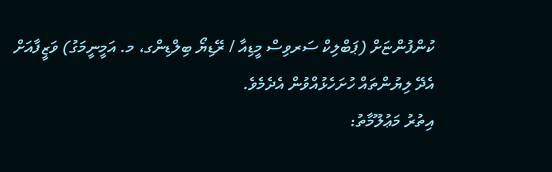ކުންފުންޏަށް (ޕަބްލިކް ސަރވިސް މީޑިއާ / ރޭޑިޔޯ ބިލްޑިންގ، މ. އަމީނީމަގު) ވަޒީފާއަށް އެދޭ ލިޔުންތައް ހުށަހެޅުއްވުން އެދެމެވެ.
އިތުރު މަޢުލޫމާތު: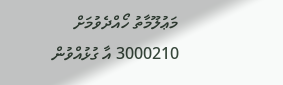މަޢުލޫމާތު ހޯއްދެވުމަށް 3000210 އާ ގުޅުއްވުން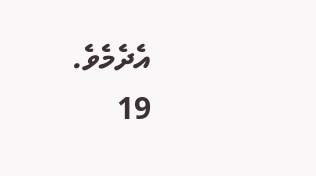އެދެމެވެ.
19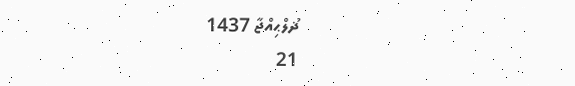ޛުލްޙިއްޖާ 1437
21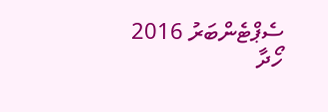ސެޕްޓެންބަރު 2016
ހޯދާ